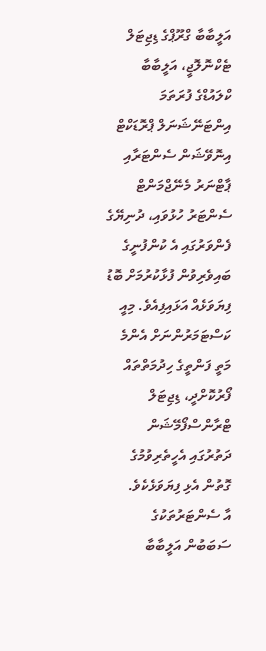އަލީބާބާ ގްރޫޕްގެ ޑިޖިޓަލް ޓެކްނޮލޮޖީ، އަލީބާބާ ކްލައުޑްގެ ފުރަތަމަ އިންޓަނޭޝަނަލް ޕްރޮޑަކްޓް އިނޮވޭޝަން ސެންޓަރާއި ޕާޓްނަރު މެނޭޖްމަންޓް ސެންޓަރު ހުޅުވައި، ދުނިޔޭގެ ފެންވަރުގައި އެ ކުންފުނީގެ ބައިވެރިވުން ފުޅާކުރުމަށް ބޮޑު ފިޔަވަޅެއް އަޅައިފިއެވެ. މިއީ ކަސްޓަމަރުންނަށް އެންމެ މަތީ ފަންތީގެ ހިދުމަތްތައް ފޯރުކޮށްދީ، ޑިޖިޓަލް ޓްރާންސްފޯމޭޝަން ދަތުރުގައި އެހީތެރިވުމުގެ ގޮތުން އެޅި ފިޔަވަޅެކެވެ.
އާ ސެންޓަރުތަކުގެ ސަބަބުން އަލީބާބާ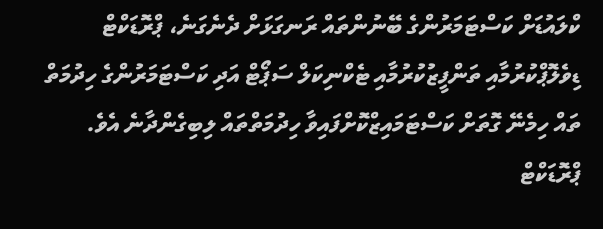ކްލައުޑަށް ކަސްޓަމަރުންގެ ބޭނުންތައް ރަނގަޅަށް ދެނެގަނެ، ޕްރޮޑަކްޓް ޑިވެލޮޕްކުރުމާއި ތަންފީޒުކުރުމާއި ޓެކްނިކަލް ސަޕޯޓް އަދި ކަސްޓަމަރުންގެ ހިދުމަތް ތައް ހިމެނޭ ގޮތަށް ކަސްޓަމައިޒްކޮށްފައިވާ ހިދުމަތްތައް ލިބިގެންދާނެ އެވެ. ޕްރޮޑަކްޓް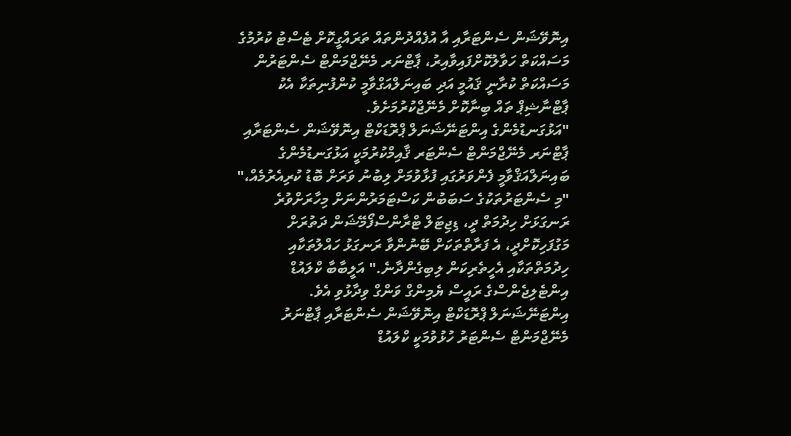އިނޮވޭޝަން ސެންޓަރާއި އާ އުފެއްދުންތައް ތަރައްގީކޮށް ޓެސްޓު ކުރުމުގެ މަސައްކަތް ހަވާލުކޮށްފައިވާއިރު، ޕާޓްނަރ މެނޭޖްމަންޓް ސެންޓަރުން މަސައްކަތް ކުރާނީ ޤައުމީ އަދި ބައިނަލްއަގްވާމީ ކުންފުނިތަކާ އެކު ޕާޓްނާޝިޕް ތައް ބިނާކޮށް މެނޭޖްކުރުމަށެވެ.
"އަޅުގަނޑުމެންގެ އިންޓަނޭޝަނަލް ޕްރޮޑަކްޓް އިނޮވޭޝަން ސެންޓަރާއި ޕާޓްނަރ މެނޭޖްމަންޓް ސެންޓަރ ޤާއިމްކުރުމަކީ އަޅުގަނޑުމެންގެ ބައިނަލްއަޤްވާމީ ފެންވަރުގައި ފުޅާވުމަށް ލިބުނު ވަރަށް ބޮޑު ކުރިއެރުމެއް،" "މި ސެންޓަރުތަކުގެ ސަބަބުން ކަސްޓަމަރުންނަށް މިހާރަށްވުރެ ރަނގަޅަށް ހިދުމަތް ދީ، ޑިޖިޓަލް ޓްރާންސްފޯމޭޝަން ދަތުރަށް މަގުފަހިކޮށްދީ، އެ ފަރާތްތަކަށް ބޭނުންވާ ރަނގަޅު ހައްލުތަކާއި ހިދުމަތްތަކާއި އެހީތެރިކަން ލިބިގެންދާނެ." އަލީބާބާ ކްލައުޑް އިންޓެލިޖެންސްގެ ރައީސް ޔެމިންގް ވަންގް ވިދާޅުވި އެވެ.
އިންޓަނޭޝަނަލް ޕްރޮޑަކްޓް އިނޮވޭޝަން ސެންޓަރާއި ޕާޓްނަރު މެނޭޖްމަންޓް ސެންޓަރު ހުޅުވުމަކީ ކްލައުޑް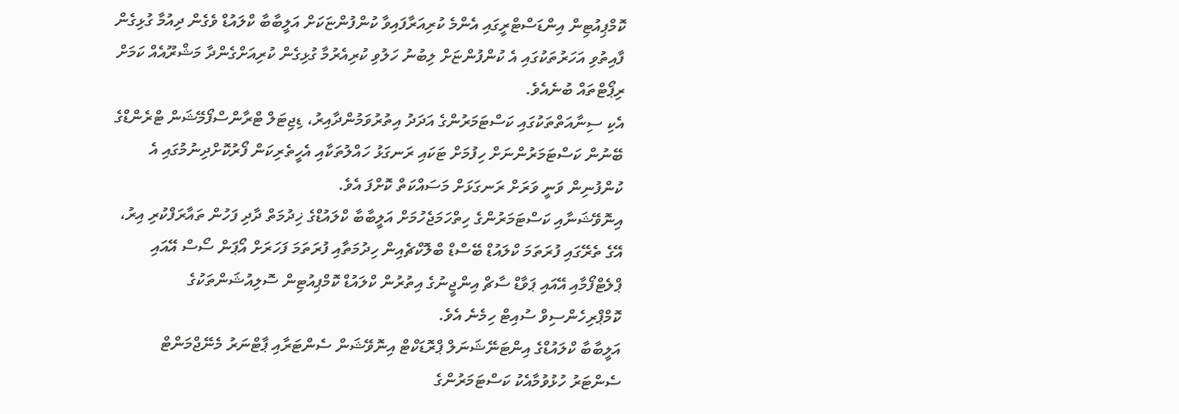ކޮމްޕިއުޓިން އިންޑަސްޓްރީގައި އެންމެ ކުރިއަރާފައިވާ ކުންފުންޏަކަށް އަލީބާބާ ކްލައުޑް ވެގެން ދިއުމާ ގުޅިގެން ފާއިތުވި އަހަރުތަކުގައި އެ ކުންފުންޏަށް ލިބުނު ހަލުވި ކުރިއެރުމާ ގުޅިގެން ކުރިއަށްގެންދާ މަޝްރޫއެއް ކަމަށް ރިޕޯޓްތައް ބުނެއެވެ.
އެކި ސިނާއަތްތަކުގައި ކަސްޓަމަރުންގެ އަދަދު އިތުރުވަމުންދާއިރު، ޑިޖިޓަލް ޓްރާންސްފޯމޭޝަން ޓްރެންޑްގެ ބޭނުން ކަސްޓަމަރުންނަށް ހިފުމަށް ޓަކައި ރަނގަޅު ހައްލުތަކާއި އެހީތެރިކަން ފޯރުކޮށްދިނުމުގައި އެ ކުންފުނިން ވަނީ ވަރަށް ރަނގަޅަށް މަސައްކަތް ކޮށްފަ އެވެ.
އިނޮވޭޝަނާއި ކަސްޓަމަރުންގެ ހިތްހަމަޖެހުމަށް އަލީބާބާ ކްލައުޑްގެ ޚިދުމަތް ދާދި ފަހުން ތައާރަފްކުރި އިރު، އޭގެ ތެރޭގައި ފުރަތަމަ ކްލައުޑް ބޭސްޑް ބްލޮކްޗެއިން ހިދުމަތާއި ފުރަތަމަ ފަހަރަށް އޯޕަން ސޯސް އޭއައި ޕްލެޓްފޯމާއި އޭއައި ޕަވާޑް ސާޗް އިންޖީނުގެ އިތުރުން ކްލައުޑް ކޮމްޕިއުޓިން ސޮލިއުޝަންތަކުގެ ކޮމްޕްރިހެންސިވް ސުއިޓް ހިމެނެ އެވެ.
އަލީބާބާ ކްލައުޑްގެ އިންޓަނޭޝަނަލް ޕްރޮޑަކްޓް އިނޮވޭޝަން ސެންޓަރާއި ޕާޓްނަރު މެނޭޖްމަންޓް ސެންޓަރު ހުޅުވުމާއެކު ކަސްޓަމަރުންގެ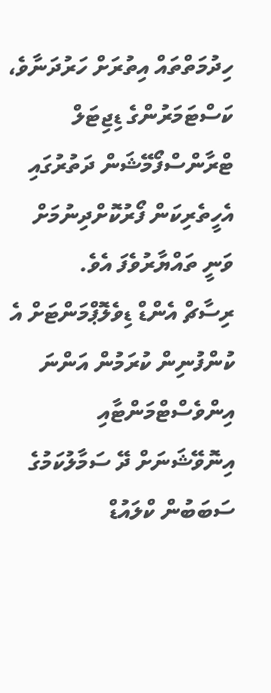ހިދުމަތްތައް އިތުރަށް ހަރުދަނާވެ، ކަސްޓަމަރުންގެ ޑިޖިޓަލް ޓްރާންސްފޯމޭޝަން ދަތުރުގައި އެހީތެރިކަން ފޯރުކޮށްދިނުމަށް ވަނީ ތައްޔާރުވެފަ އެވެ.
ރިސާޗް އެންޑް ޑިވެލޮޕްމަންޓަށް އެ ކުންފުނިން ކުރަމުން އަންނަ އިންވެސްޓްމަންޓާއި އިނޮވޭޝަނަށް ދޭ ސަމާލުކަމުގެ ސަބަބުން ކްލައުޑް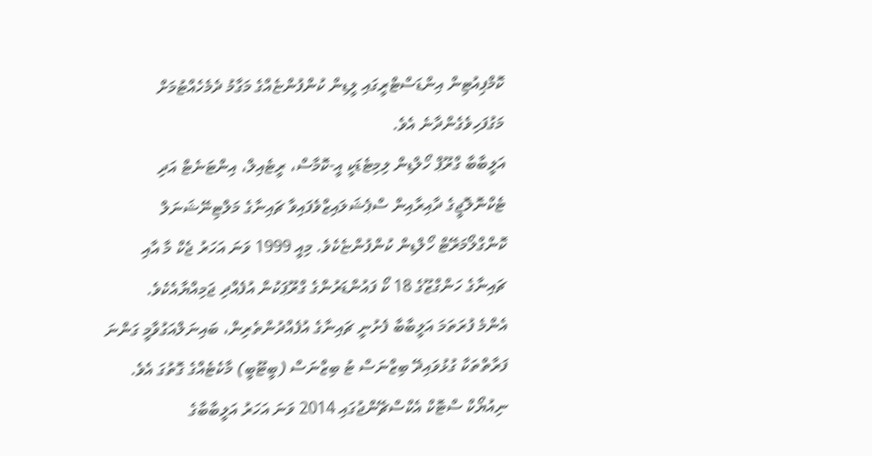ކޮމްޕިއުޓިން އިންޑަސްޓްރީގައި ލީޑިން ކުންފުންޏެއްގެ މަގާމު ދެމެހެއްޓުމަށް މަގުފަހިވެގެންދާނެ އެވެ.
އަލީބާބާ ގްރޫޕް ހޯލްޑިން ލިމިޓެޑަކީ އީ-ކޮމާސް، ރީޓެއިލް، އިންޓަނެޓް އަދި ޓެކްނޮލޮޖީގެ ދާއިރާއިން ސްޕެޝަލައިޒްވެފައިވާ ޗައިނާގެ މަލްޓިނޭޝަނަލް ކޮންގްލޯމަރޭޓް ހޯލްޑިން ކުންފުންޏެކެވެ. މިއީ 1999 ވަނަ އަހަރު ޖެކް މާ އާއި ޗައިނާގެ ހަންގްޒޫގެ 18 ކޯ ފައުންޑަރުންގެ ގްރޫޕަކުން އުފެއްދި ޖަމިއްޔާއެކެވެ.
އެންމެ ފުރަތަމަ އަލީބާބާ ފެށުނީ ޗައިނާގެ އުފެއްދުންތެރިން، ބައިނަލްއަގުވާމީ ގަންނަ ފަރާތްތަކާ ގުޅުވައިދޭ ބިޒްނަސް ޓު ބިޒްނަސް (ބީޓޫބީ) މާކެޓެއްގެ ގޮތުގަ އެވެ. ނިއުޔޯކް ސްޓޮކް އެކްސްޗޭންޖުގައި 2014 ވަނަ އަހަރު އަލީބާބާގެ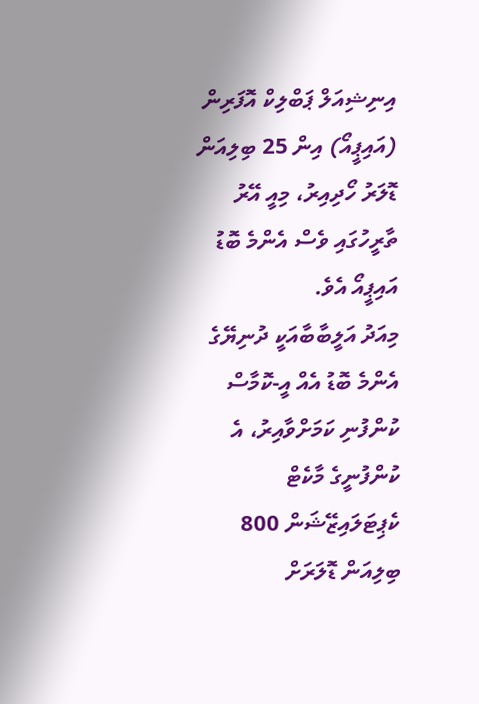އިނިޝިއަލް ޕަބްލިކް އޮފަރިން (އައިޕީއޯ) އިން 25 ބިލިއަން ޑޮލަރު ހޯދިއިރު، މިއީ އޭރު ތާރީހުގައި ވެސް އެންމެ ބޮޑު އައިޕީއޯ އެވެ.
މިއަދު އަލީބާބާއަކީ ދުނިޔޭގެ އެންމެ ބޮޑު އެއް އީ-ކޮމާސް ކުންފުނި ކަމަށްވާއިރު، އެ ކުންފުނީގެ މާކެޓް ކެޕިޓަލައިޒޭޝަން 800 ބިލިއަން ޑޮލަރަށް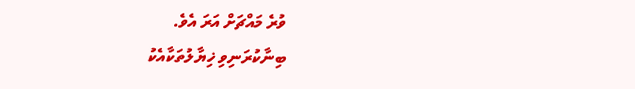ވުރެ މައްޗަށް އަރަ އެވެ.
ބިނާކުރަނިވި ޚިޔާލުތަކާއެކު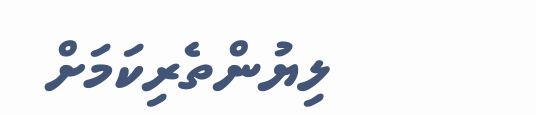ލިޔުންތެރިކަމަށް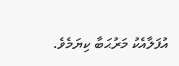އުފަލާއެކު މަރުޙަބާ ކިޔަމެވެ.